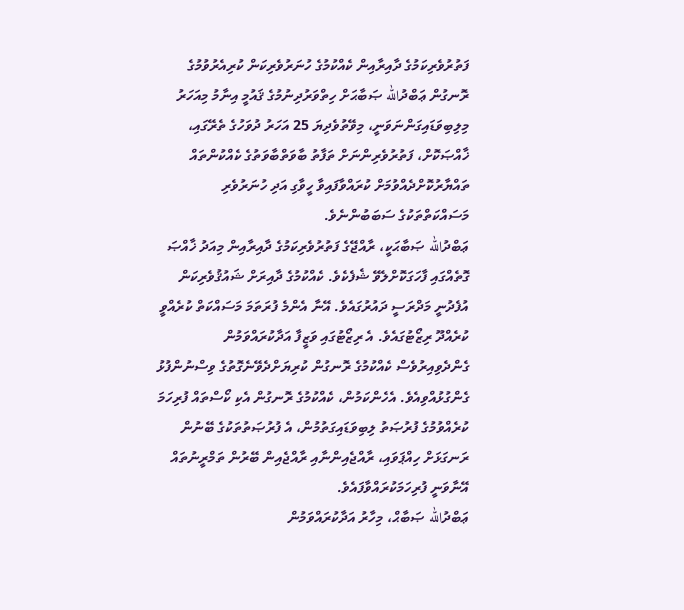ފަތުރުވެރިކަމުގެ ދާއިރާއިން ކެއްކުމުގެ ހުނަރުވެރިކަން ކުރިއެރުވުމުގެ ރޮނގުން ޢަބްދުالله ޞަބާޙަށް ހިތްވަރުދިނުމުގެ ޤައުމީ އިނާމު މިއަހަރު މިލިބިވަޑައިގަންނަވަނީ، މިވޭތުވެދިޔަ 25 އަހަރު ދުވަހުގެ ތެރޭގައި، ޚާއްޞަކޮށް، ފަތުރުވެރިންނަށް ތަފާތު ބާވަތްބާވަތުގެ ކެއްކުންތައް ތައްޔާރުކޮށްދެއްވުމަށް ކުރައްވާފައިވާ ހީވާގި އަދި ހުނަރުވެރި މަސައްކަތްތަކުގެ ސަބަބުންނެވެ.
ޢަބްދުالله ޞަބާޙަކީ، ރާއްޖޭގެ ފަތުރުވެރިކަމުގެ ދާއިރާއިން މިއަދު ޚާއްޞަ ގޮތެއްގައި ފާހަގަކޮށްލެވޭ ޝެފެކެވެ. ކެއްކުމުގެ ދާއިރަށް ޝައުޤުވެރިކަން އުފެދުނީ މަދްރަސީ ދައުރުގައެވެ. އޭނާ އެންމެ ފުރަތަމަ މަސައްކަތް ކުރެއްވީ ކުރެއްދޫ ރިޒޯޓުގައެވެ. އެ ރިޒޯޓުގައި ވަޒީފާ އަދާކުރައްވަމުން ގެންދެވިއިރުވެސް ކެއްކުމުގެ ރޮނގުން ކުރިޔަށްދެވޭނެގޮތުގެ ވިސްނުންފުޅު ގެންގުޅުއްވިއެވެ. އެހެންކަމުން، ކެއްކުމުގެ ރޮނގުން އެކި ކޯސްތައް ފުރިހަމަ ކުރެއްވުމުގެ ފުރުޞަތު ލިބިވަޑައިގަތުމުން، އެ ފުރުޞަތުތަކުގެ ބޭނުން ރަނގަޅަށް ހިއްޕަވައި، ރާއްޖެއިންނާއި ރާއްޖެއިން ބޭރުން ތަމްރީނުތައް އޭނާވަނީ ފުރިހަމަކުރައްވާފައެވެ.
ޢަބްދުالله ޞަބާޙް، މިހާރު އަދާކުރައްވަމުން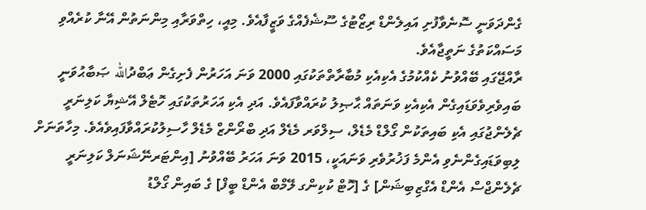ގެންދަވަނީ ސޮނެވާފުށި އައިލެންޑް ރިޒޯޓުގެ ސޫޝެފެއްގެ ވަޒީފާއެވެ. މިއީ، ހިތްވަރާއި މިންނަތުން އޭނާ ކުރެއްވި މަސައްކަތުގެ ނަތީޖާއެވެ.
ރާއްޖޭގައި ބޭއްވުނު ކެއްކުމުގެ އެކިއެކި މުބާރާތްތަކުގައި 2000 ވަނަ އަހަރުން ފެށިގެން ޢަބްދުالله ޞަބާޙުވަނީ ބައިވެރިވެވަޑައިގެން އެކިއެކި ވަނަތައް ޙާޞިލު ކުރައްވާފައެވެ. އަދި އެކި އަހަރުތަކުގައި ހޮޓެލް އޭޝިޔާ ކަލިނަރީ ޗެލެންޖުގައި އެކި ބައިތަކުން ގޯލްޑް މެޑެލް، ސިލްވަރ މެޑެލް އަދި ބްރޯންޒް މެޑެލް ހާސިލުކުރައްވާފައިވެއެވެ. މިހާތަނަށް ލިބިވަޑައިގެންނެވި އެންމެ ފަޚުރުވެރި ވަނައަކީ، 2015 ވަނަ އަހަރު ބޭއްވުނު [އިންޓަރނޭޝަނަލް ކަލިނަރީ ޗެލެންޖްސް އެންޑް އެގްޒިބިޝަން] ގެ [ހޮޓް ކުކިންގ ލޭމްބް އެންޑް ބީފް] ގެ ބައިން ގޯލްޑު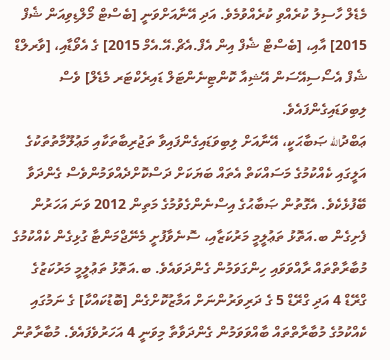މެޑެލް ހާސިލު ކުރެއްވި ކުރެއްވުމެވެ. އަދި އޭނާއަށްވަނީ [ބެސްޓް މޯލްޑިވިއަން ޝެފް 2015] އާއި، [ބެސްޓް ޝެފް އިން އެފް.އެޗް.އޭ.އެމް 2015] ގެ އެވޯޑާއި، [ވާރލްޑް ޝެފް އެސޯސިއޭސަން އޭޝިއާ ކޮންޓިނެންޓަލް ޑައިރެކްޓަރ މެޑެލް] ވެސް ލިބިވަޑައިގެންފައެވެ.
ޢަބްދުالله ޞަބާޙަކީ، އޭނާއަށް ލިބިވަޑައިގެންފައިވާ ތަޖުރިބާތަކާއި މަޢުލޫމާތުތަކުގެ އަލީގައި ކެއްކުމުގެ މަސައްކަތް އެތައް ބަޔަކަށް ދަސްކޮށްދެއްވަމުންވެސް ގެންދަވާ ބޭފުޅެކެވެ. އެގޮތުން ޞަބާޙުގެ އިސްނެންގެވުމުގެ މަތިން 2012 ވަނަ އަހަރުން ފެށިގެން ބ.އަތޮޅު ތަޢުލީމީ މަރުކަޒާއި، ސޮނެވާފުށީ މެނޭޖްމަންޓާ ގުޅިގެން ކެއްކުމުގެ މުބާރާތްތައް ރާއްވަވައި ހިންގަވަމުން ގެންދަވައެވެ. ބ.އަތޮޅު ތަޢުލީމީ މަރުކަޒުގެ ގްރޭޑް 4 އަދި ގްރޭޑް 5 ގެ ދަރިވަރުންނަށް އަމާޒުކޮށްގެން [ބޮޑުކައްކާ] ގެ ނަމުގައި ކެއްކުމުގެ މުބާރާތްތައް ބާއްވަވަމުން ގެންދަވާތާ މިވަނީ 4 އަހަރުވެފައެވެ. މުބާރާތުން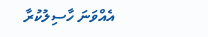އެއްވަނަ ހާސިލުކުރާ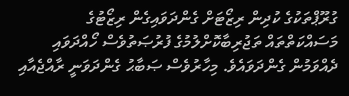ގުރޫޕްތަކުގެ ކުދިން ރިޒޯޓަށް ގެންދަވައިގެން ރިޒޯޓުގެ މަސައްކަތްތައް ތަޖުރިބާކޮށްލުމުގެ ފުރުޞަތުވެސް ހޯއްދަވައި ދެއްވަމުން ގެންދަވައެވެ. މިހާރުވެސް ޞަބާޙު ގެންދަވަނީ ރާއްޖެއާއި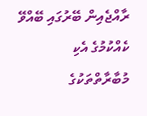ރާއްޖެއިން ބޭރުގައި ބޭއްވޭ ކެއްކުމުގެ އެކި މުބާރާތްތަކުގެ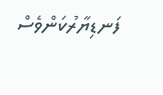ފަނޑިޔާރުކަންވެސް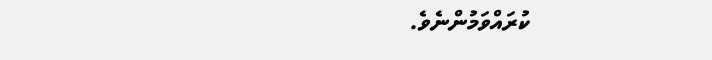ކުރައްވަމުންނެވެ.